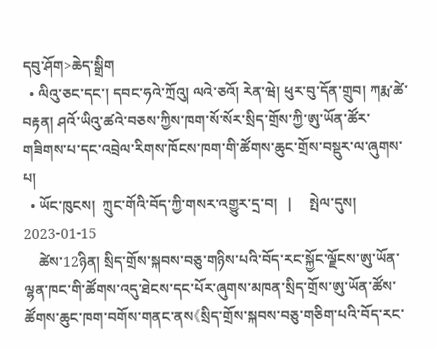དབུ་ཤོག>ཆེད་སྒྲིག
  • ལིའུ་ཅང་དང་། དབང་ཧའེ་ཀྲོའུ། ལའེ་ཅའོ། རེན་ཝེ། ཕུར་བུ་དོན་གྲུབ། ཀརྨ་ཚེ་བརྟན། ཤའོ་ཡིའུ་ཚའེ་བཅས་ཀྱིས་ཁག་སོ་སོར་སྲིད་གྲོས་ཀྱི་ཨུ་ཡོན་ཚོར་གཟིགས་པ་དང་འབྲེལ་རིགས་ཁོངས་ཁག་གི་ཚོགས་ཆུང་གྲོས་བསྡུར་ལ་ཞུགས་པ།
  • ཡོང་ཁུངས།  ཀྲུང་གོའི་བོད་ཀྱི་གསར་འགྱུར་དྲ་བ།   |     སྤེལ་དུས།  2023-01-15
    ཚེས་12ཉིན། སྲིད་གྲོས་སྐབས་བཅུ་གཉིས་པའི་བོད་རང་སྐྱོང་ལྗོངས་ཨུ་ཡོན་ལྷན་ཁང་གི་ཚོགས་འདུ་ཐེངས་དང་པོར་ཞུགས་མཁན་སྲིད་གྲོས་ཨུ་ཡོན་ཚོས་ཚོགས་ཆུང་ཁག་བགོས་གནང་ནས《སྲིད་གྲོས་སྐབས་བཅུ་གཅིག་པའི་བོད་རང་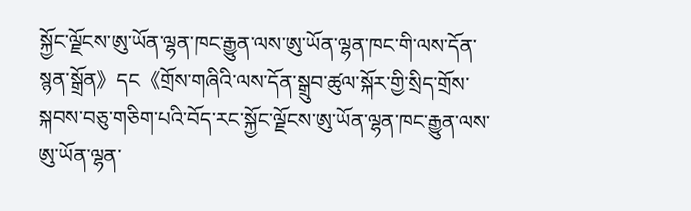སྐྱོང་ལྗོངས་ཨུ་ཡོན་ལྷན་ཁང་རྒྱུན་ལས་ཨུ་ཡོན་ལྷན་ཁང་གི་ལས་དོན་སྙན་སྒྲོན》དང《གྲོས་གཞིའི་ལས་དོན་སྒྲུབ་ཚུལ་སྐོར་གྱི་སྲིད་གྲོས་སྐབས་བཅུ་གཅིག་པའི་བོད་རང་སྐྱོང་ལྗོངས་ཨུ་ཡོན་ལྷན་ཁང་རྒྱུན་ལས་ཨུ་ཡོན་ལྷན་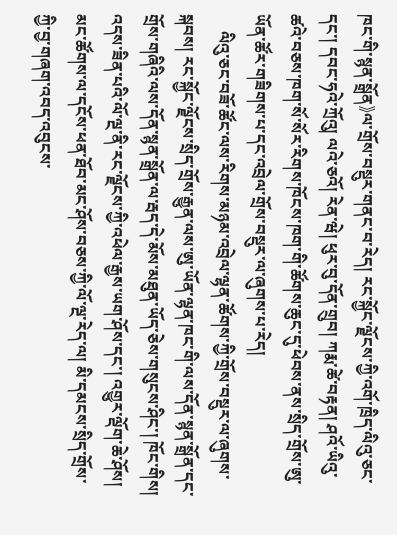ཁང་གི་སྙན་སྒྲོན》ལ་གྲོས་བསྡུར་གནང་བ་རེད། རང་སྐྱོང་ལྗོངས་ཀྱི་འགོ་ཁྲིད་ལིའུ་ཅང་དང་། དབང་ཧའེ་ཀྲོའུ། ལའེ་ཅའོ། རེན་ཝེ། ཕུར་བུ་དོན་གྲུབ། ཀརྨ་ཚེ་བརྟན། ཤའོ་ཡིའུ་ཚའེ་བཅས་ཁག་སོ་སོར་རིགས་ཁོངས་ཁག་གི་ཚོགས་ཆུང་དུ་ཕེབས་ནས་སྲིད་གྲོས་ཨུ་ཡོན་ཚོར་གཟིགས་པ་དང་འབྲེལ་གྲོས་བསྡུར་ལ་ཞུགས་པ་རེད།
    ལིའུ་ཅང་བཟོ་ཚོང་ལས་རིགས་མཉམ་འབྲེལ་ལྷན་ཚོགས་ཀྱི་གྲོས་བསྡུར་ལ་ཞུགས་སྐབས། རང་སྐྱོང་ལྗོངས་སྲིད་གྲོས་རྒྱུན་ལས་ཨུ་ཡོན་ལྷན་ཁང་གི་ལས་དོན་སྙན་སྒྲོན་དང་གྲོས་གཞིའི་ལས་དོན་སྙན་སྒྲོན་ལ་རྦད་དེ་མོས་མཐུན་ཡོད་ཅེས་གསུངས་ཤིང་། ཁོང་གིས། འདས་ཟིན་པའི་ལོ་ལྔ་ནི་རང་ལྗོངས་ཀྱི་འཕེལ་རྒྱས་ཡག་ཤོས་དང་། འགྱུར་ལྡོག་ཆེ་ཤོས། མང་ཚོགས་ལ་དངོས་ཕན་ཐོབ་མང་ཤོས་བཅས་ཀྱི་ལོ་ལྔ་རེད་ལ། མི་དམངས་སྲིད་གྲོས་ཀྱི་བྱ་གཞག་འབད་འབུངས་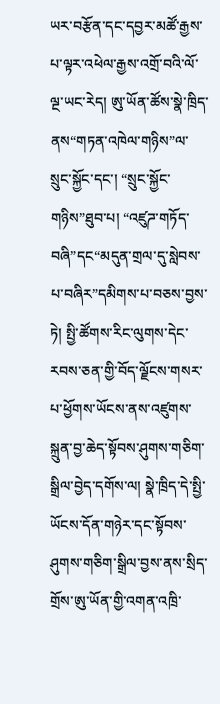ཡར་བརྩོན་དང་དབྱར་མཚོ་རྒྱས་པ་ལྟར་འཕེལ་རྒྱས་འགྲོ་བའི་ལོ་ལྔ་ཡང་རེད། ཨུ་ཡོན་ཚོས་སྣེ་ཁྲིད་ནས“གཏན་འཁེལ་གཉིས”ལ་སྲུང་སྐྱོང་དང་། “སྲུང་སྐྱོང་གཉིས”ཐུབ་པ། “འཛུཌ་གཏོད་བཞི”དང“མདུན་གྲལ་དུ་སླེབས་པ་བཞིར”དམིགས་པ་བཅས་བྱས་ཏེ། སྤྱི་ཚོགས་རིང་ལུགས་དེང་རབས་ཅན་གྱི་བོད་ལྗོངས་གསར་པ་ཕྱོགས་ཡོངས་ནས་འཛུགས་སྐྲུན་བྱ་ཆེད་སྟོབས་ཤུགས་གཅིག་སྒྲིལ་བྱེད་དགོས་ལ། སྣེ་ཁྲིད་དེ་སྤྱི་ཡོངས་དོན་གཉེར་དང་སྟོབས་ཤུགས་གཅིག་སྒྲིལ་བྱས་ནས་སྲིད་གྲོས་ཨུ་ཡོན་གྱི་འགན་འཁྲི་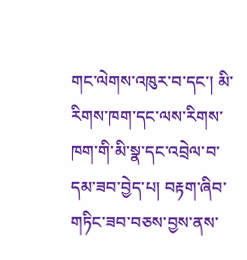གང་ལེགས་འཁུར་བ་དང་། མི་རིགས་ཁག་དང་ལས་རིགས་ཁག་གི་མི་སྣ་དང་འབྲེལ་བ་དམ་ཟབ་བྱེད་པ། བརྟག་ཞིབ་གཏིང་ཟབ་བཅས་བྱས་ནས་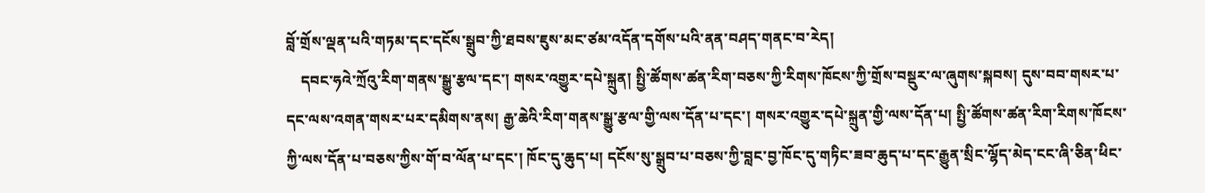བློ་གྲོས་ལྡན་པའི་གཏམ་དང་དངོས་སྒྲུབ་ཀྱི་ཐབས་ཇུས་མང་ཙམ་འདོན་དགོས་པའི་ནན་བཤད་གནང་བ་རེད།
    དབང་ཧའེ་ཀྲོའུ་རིག་གནས་སྒྱུ་རྩལ་དང་། གསར་འགྱུར་དཔེ་སྐྲུན། སྤྱི་ཚོགས་ཚན་རིག་བཅས་ཀྱི་རིགས་ཁོངས་ཀྱི་གྲོས་བསྡུར་ལ་ཞུགས་སྐབས། དུས་བབ་གསར་པ་དང་ལས་འགན་གསར་པར་དམིགས་ནས། རྒྱ་ཆེའི་རིག་གནས་སྒྱུ་རྩལ་གྱི་ལས་དོན་པ་དང་། གསར་འགྱུར་དཔེ་སྐྲུན་གྱི་ལས་དོན་པ། སྤྱི་ཚོགས་ཚན་རིག་རིགས་ཁོངས་ཀྱི་ལས་དོན་པ་བཅས་ཀྱིས་གོ་བ་ལོན་པ་དང་། ཁོང་དུ་ཆུད་པ། དངོས་སུ་སྒྲུབ་པ་བཅས་ཀྱི་བླང་བྱ་ཁོང་དུ་གཏིང་ཟབ་ཆུད་པ་དང་རྒྱུན་སྲིང་ལྷོད་མེད་ངང་ཞི་ཅིན་ཕིང་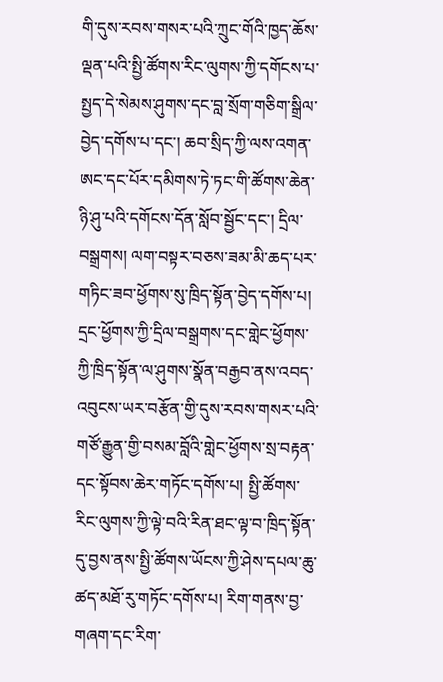གི་དུས་རབས་གསར་པའི་ཀྲུང་གོའི་ཁྱད་ཆོས་ལྡན་པའི་སྤྱི་ཚོགས་རིང་ལུགས་ཀྱི་དགོངས་པ་སྤྱད་དེ་སེམས་ཤུགས་དང་བླ་སྲོག་གཅིག་སྒྲིལ་བྱེད་དགོས་པ་དང་། ཆབ་སྲིད་ཀྱི་ལས་འགན་ཨང་དང་པོར་དམིགས་ཏེ་ཏང་གི་ཚོགས་ཆེན་ཉི་ཤུ་པའི་དགོངས་དོན་སློབ་སྦྱོང་དང་། དྲིལ་བསྒྲགས། ལག་བསྟར་བཅས་ཟམ་མི་ཆད་པར་གཏིང་ཟབ་ཕྱོགས་སུ་ཁྲིད་སྟོན་བྱེད་དགོས་པ། དྲང་ཕྱོགས་ཀྱི་དྲིལ་བསྒྲགས་དང་གླེང་ཕྱོགས་ཀྱི་ཁྲིད་སྟོན་ལ་ཤུགས་སྣོན་བརྒྱབ་ནས་འབད་འབུངས་ཡར་བརྩོན་གྱི་དུས་རབས་གསར་པའི་གཙོ་རྒྱུན་གྱི་བསམ་བློའི་གླེང་ཕྱོགས་སྲ་བརྟན་དང་སྟོབས་ཆེར་གཏོང་དགོས་པ། སྤྱི་ཚོགས་རིང་ལུགས་ཀྱི་ལྟེ་བའི་རིན་ཐང་ལྟ་བ་ཁྲིད་སྟོན་དུ་བྱས་ནས་སྤྱི་ཚོགས་ཡོངས་ཀྱི་ཤེས་དཔལ་ཆུ་ཚད་མཐོ་རུ་གཏོང་དགོས་པ། རིག་གནས་བྱ་གཞག་དང་རིག་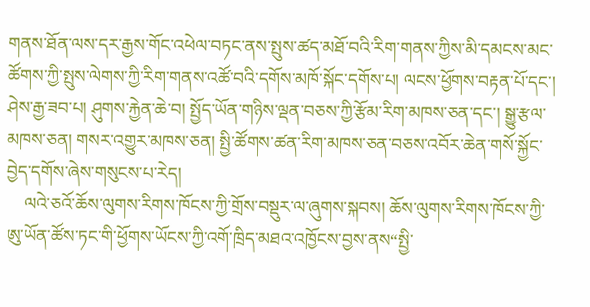གནས་ཐོན་ལས་དར་རྒྱས་གོང་འཕེལ་བཏང་ནས་སྤུས་ཚད་མཐོ་བའི་རིག་གནས་ཀྱིས་མི་དམངས་མང་ཚོགས་ཀྱི་སྤུས་ལེགས་ཀྱི་རིག་གནས་འཚོ་བའི་དགོས་མཁོ་སྐོང་དགོས་པ། ལངས་ཕྱོགས་བརྟན་པོ་དང་། ཤེས་རྒྱ་ཟབ་པ། ཤུགས་རྐྱེན་ཆེ་བ། སྤྱོད་ཡོན་གཉིས་ལྡན་བཅས་ཀྱི་རྩོམ་རིག་མཁས་ཅན་དང་། སྒྱུ་རྩལ་མཁས་ཅན། གསར་འགྱུར་མཁས་ཅན། སྤྱི་ཚོགས་ཚན་རིག་མཁས་ཅན་བཅས་འབོར་ཆེན་གསོ་སྐྱོང་བྱེད་དགོས་ཞེས་གསུངས་པ་རེད།
    ལའེ་ཅའོ་ཆོས་ལུགས་རིགས་ཁོངས་ཀྱི་གྲོས་བསྡུར་ལ་ཞུགས་སྐབས། ཆོས་ལུགས་རིགས་ཁོངས་ཀྱི་ཨུ་ཡོན་ཚོས་ཏང་གི་ཕྱོགས་ཡོངས་ཀྱི་འགོ་ཁྲིད་མཐའ་འཁྱོངས་བྱས་ནས“སྤྱི་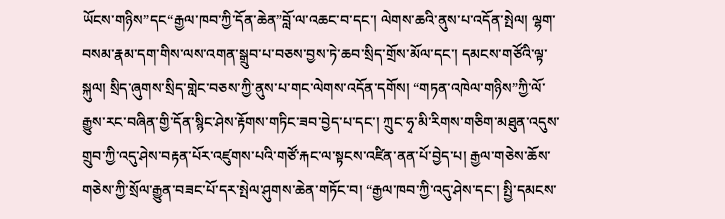ཡོངས་གཉིས”དང“རྒྱལ་ཁབ་ཀྱི་དོན་ཆེན”བློ་ལ་འཆང་བ་དང་། ལེགས་ཆའི་ནུས་པ་འདོན་སྤེལ། ལྷག་བསམ་རྣམ་དག་གིས་ལས་འགན་སྒྲུབ་པ་བཅས་བྱས་ཏེ་ཆབ་སྲིད་གྲོས་མོལ་དང་། དམངས་གཙོའི་ལྟ་སྐུལ། སྲིད་ཞུགས་སྲིད་གླེང་བཅས་ཀྱི་ནུས་པ་གང་ལེགས་འདོན་དགོས། “གཏན་འཁེལ་གཉིས”ཀྱི་ལོ་རྒྱུས་རང་བཞིན་གྱི་དོན་སྙིང་ཤེས་རྟོགས་གཏིང་ཟབ་བྱེད་པ་དང་། ཀྲུང་ཧྭ་མི་རིགས་གཅིག་མཐུན་འདུས་གྲུབ་ཀྱི་འདུ་ཤེས་བརྟན་པོར་འཛུགས་པའི་གཙོ་རྐང་ལ་སྟངས་འཛིན་ནན་པོ་བྱེད་པ། རྒྱལ་གཅེས་ཆོས་གཅེས་ཀྱི་སྲོལ་རྒྱུན་བཟང་པོ་དར་སྤེལ་ཤུགས་ཆེན་གཏོང་བ། “རྒྱལ་ཁབ་ཀྱི་འདུ་ཤེས་དང་། སྤྱི་དམངས་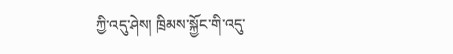ཀྱི་འདུ་ཤེས། ཁྲིམས་སྐྱོང་གི་འདུ་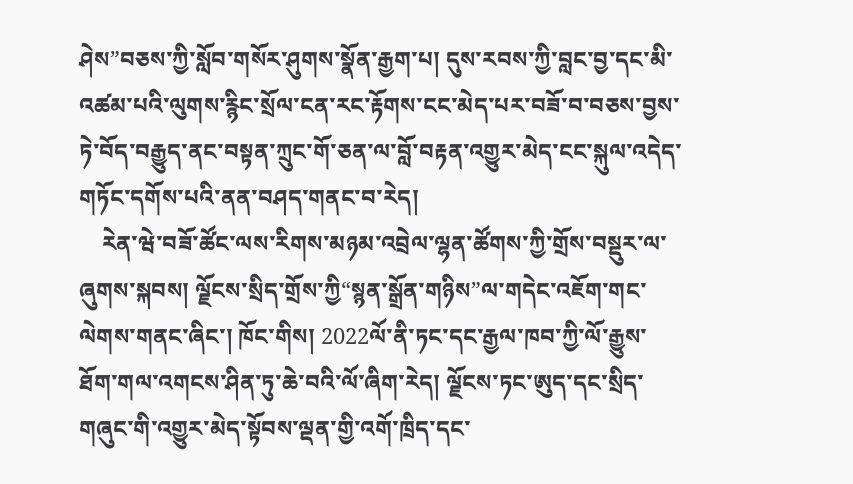ཤེས”བཅས་ཀྱི་སློབ་གསོར་ཤུགས་སྣོན་རྒྱག་པ། དུས་རབས་ཀྱི་བླང་བྱ་དང་མི་འཚམ་པའི་ལུགས་རྙིང་སྲོལ་ངན་རང་རྟོགས་ངང་མེད་པར་བཟོ་བ་བཅས་བྱས་ཏེ་བོད་བརྒྱུད་ནང་བསྟན་ཀྲུང་གོ་ཅན་ལ་བློ་བརྟན་འགྱུར་མེད་ངང་སྐུལ་འདེད་གཏོང་དགོས་པའི་ནན་བཤད་གནང་བ་རེད།
    རེན་ཝེ་བཟོ་ཚོང་ལས་རིགས་མཉམ་འབྲེལ་ལྷན་ཚོགས་ཀྱི་གྲོས་བསྡུར་ལ་ཞུགས་སྐབས། ལྗོངས་སྲིད་གྲོས་ཀྱི“སྙན་སྒྲོན་གཉིས”ལ་གདེང་འཇོག་གང་ལེགས་གནང་ཞིང་། ཁོང་གིས། 2022ལོ་ནི་ཏང་དང་རྒྱལ་ཁབ་ཀྱི་ལོ་རྒྱུས་ཐོག་གལ་འགངས་ཤིན་ཏུ་ཆེ་བའི་ལོ་ཞིག་རེད། ལྗོངས་ཏང་ཨུད་དང་སྲིད་གཞུང་གི་འགྱུར་མེད་སྟོབས་ལྡན་གྱི་འགོ་ཁྲིད་དང་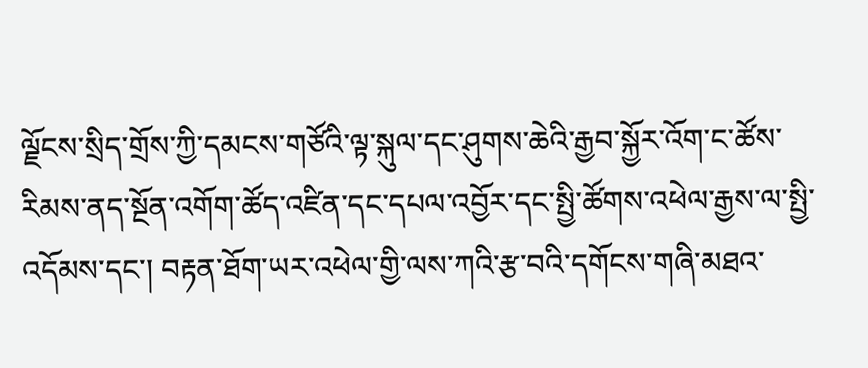ལྗོངས་སྲིད་གྲོས་ཀྱི་དམངས་གཙོའི་ལྟ་སྐུལ་དང་ཤུགས་ཆེའི་རྒྱབ་སྐྱོར་འོག་ང་ཚོས་རིམས་ནད་སྔོན་འགོག་ཚོད་འཛིན་དང་དཔལ་འབྱོར་དང་སྤྱི་ཚོགས་འཕེལ་རྒྱས་ལ་སྤྱི་འདོམས་དང་། བརྟན་ཐོག་ཡར་འཕེལ་གྱི་ལས་ཀའི་རྩ་བའི་དགོངས་གཞི་མཐའ་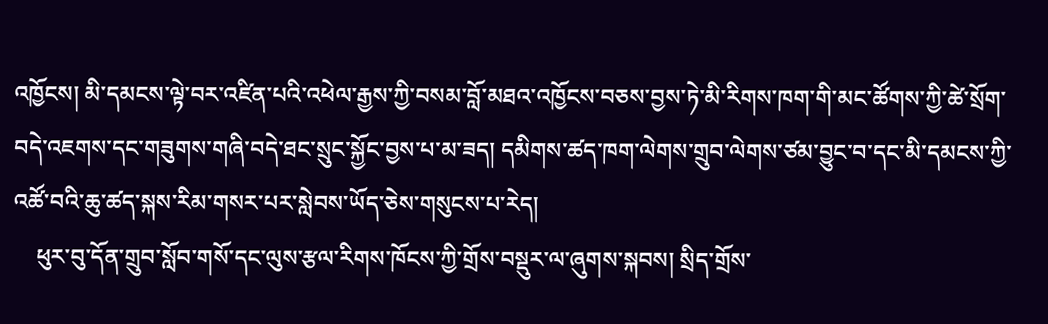འཁྱོངས། མི་དམངས་ལྟེ་བར་འཛིན་པའི་འཕེལ་རྒྱས་ཀྱི་བསམ་བློ་མཐའ་འཁྱོངས་བཅས་བྱས་ཏེ་མི་རིགས་ཁག་གི་མང་ཚོགས་ཀྱི་ཚེ་སྲོག་བདེ་འཇགས་དང་གཟུགས་གཞི་བདེ་ཐང་སྲུང་སྐྱོང་བྱས་པ་མ་ཟད། དམིགས་ཚད་ཁག་ལེགས་གྲུབ་ལེགས་ཙམ་བྱུང་བ་དང་མི་དམངས་ཀྱི་འཚོ་བའི་ཆུ་ཚད་སྐས་རིམ་གསར་པར་སླེབས་ཡོད་ཅེས་གསུངས་པ་རེད།
    ཕུར་བུ་དོན་གྲུབ་སློབ་གསོ་དང་ལུས་རྩལ་རིགས་ཁོངས་ཀྱི་གྲོས་བསྡུར་ལ་ཞུགས་སྐབས། སྲིད་གྲོས་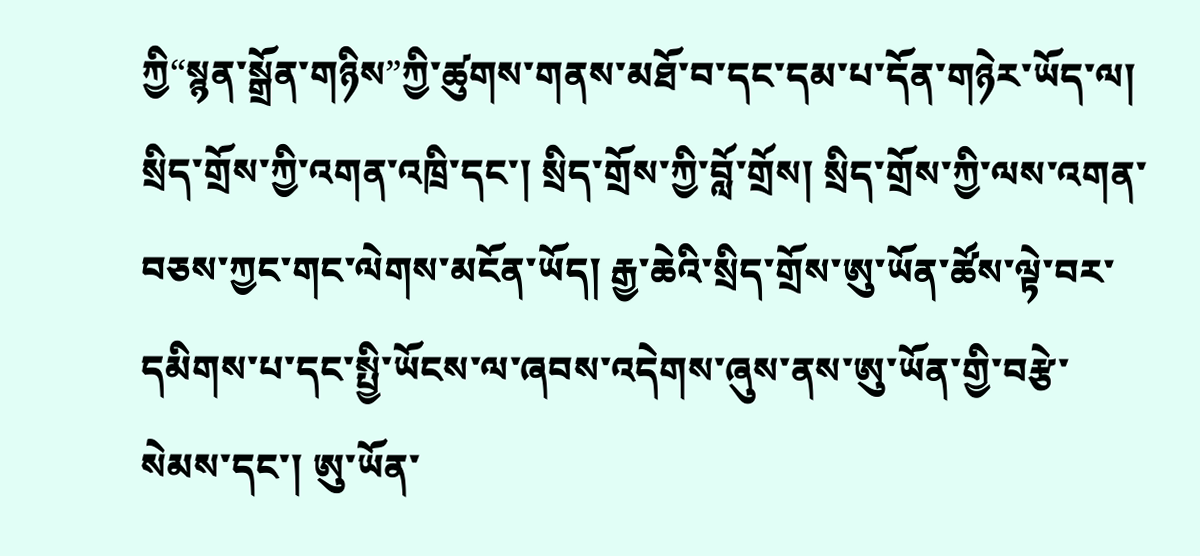ཀྱི“སྙན་སྒྲོན་གཉིས”ཀྱི་ཚུགས་གནས་མཐོ་བ་དང་དམ་པ་དོན་གཉེར་ཡོད་ལ། སྲིད་གྲོས་ཀྱི་འགན་འཁྲི་དང་། སྲིད་གྲོས་ཀྱི་བློ་གྲོས། སྲིད་གྲོས་ཀྱི་ལས་འགན་བཅས་ཀྱང་གང་ལེགས་མངོན་ཡོད། རྒྱ་ཆེའི་སྲིད་གྲོས་ཨུ་ཡོན་ཚོས་ལྟེ་བར་དམིགས་པ་དང་སྤྱི་ཡོངས་ལ་ཞབས་འདེགས་ཞུས་ནས་ཨུ་ཡོན་གྱི་བརྩེ་སེམས་དང་། ཨུ་ཡོན་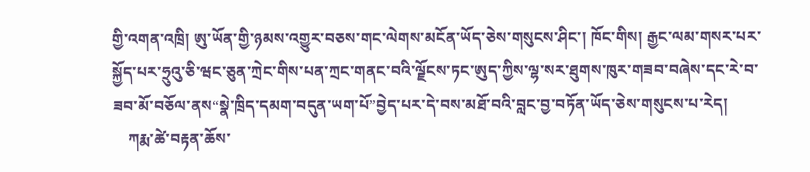གྱི་འགན་འཁྲི། ཨུ་ཡོན་གྱི་ཉམས་འགྱུར་བཅས་གང་ལེགས་མངོན་ཡོད་ཅེས་གསུངས་ཤིང་། ཁོང་གིས། རྒྱང་ལམ་གསར་པར་སྐྱོད་པར་ཧྲུའུ་ཅི་ཝང་ཅུན་ཀྲེང་གིས་པན་ཀྲང་གནང་བའི་ལྗོངས་ཏང་ཨུད་ཀྱིས་ལྷ་སར་ཐུགས་ཁུར་གཟབ་བཞེས་དང་རེ་བ་ཟབ་མོ་བཅོལ་ནས“སྣེ་ཁྲིད་དམག་བདུན་ཡག་པོ”བྱེད་པར་དེ་བས་མཐོ་བའི་བླང་བྱ་བཏོན་ཡོད་ཅེས་གསུངས་པ་རེད།
    ཀརྨ་ཚེ་བརྟན་ཆོས་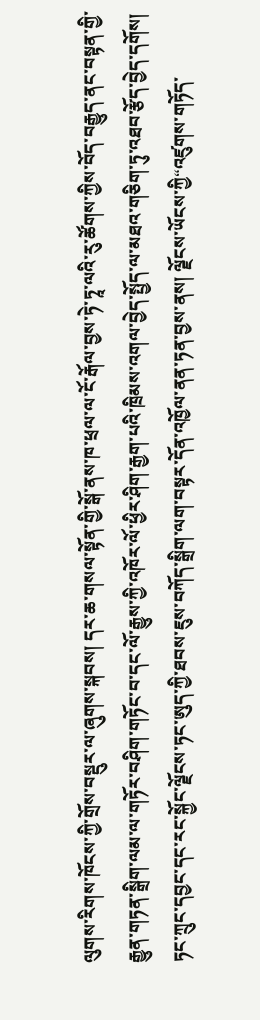ལུགས་རིགས་ཁོངས་ཀྱི་གྲོས་བསྡུར་ལ་ཞུགས་སྐབས། དར་ཆ་གསལ་སྟོན་གྱི་སྒོ་ནས་ཁ་ཕྲལ་ལ་ངོ་རྒོལ་བྱས་ཏེ་ཏཱ་ལའི་རུ་ཚོགས་ཀྱིས་བོད་བརྒྱུད་ནང་བསྟན་གྱི་རྒྱུན་གཏན་སྒྲིག་ལམ་ལ་གཏོར་བཤིག་གཏོང་བ་དང་ལོ་རྒྱུས་ཀྱི་འཁོར་ལོ་ཕྱིར་ཤིག་རྒྱག་པའི་ཁྲིམས་འགལ་བྱེད་སྤྱོད་ལ་མཐའ་གཅིག་ཏུ་འཐབ་རྩོད་བྱེད་དགོས། ཏང་ཀྲུང་དབྱང་དང་རང་སྐྱོང་ལྗོངས་ཏང་ཨུད་ཀྱི་ཐབས་ཇུས་བཀོད་སྒྲིག་ལག་བསྟར་དོན་འཁྱོལ་ནན་ཏན་བྱས་ནས། ལྗོངས་ཡོངས་ཀྱི“འཛུགས་གཏོད་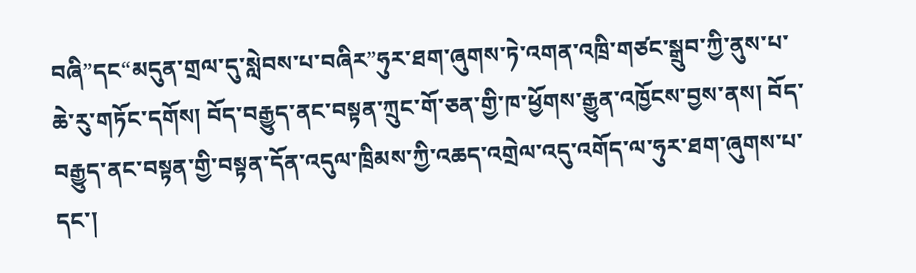བཞི”དང“མདུན་གྲལ་དུ་སླེབས་པ་བཞིར”ཧུར་ཐག་ཞུགས་ཏེ་འགན་འཁྲི་གཙང་སྒྲུབ་ཀྱི་ནུས་པ་ཆེ་རུ་གཏོང་དགོས། བོད་བརྒྱུད་ནང་བསྟན་ཀྲུང་གོ་ཅན་གྱི་ཁ་ཕྱོགས་རྒྱུན་འཁྱོངས་བྱས་ནས། བོད་བརྒྱུད་ནང་བསྟན་གྱི་བསྟན་དོན་འདུལ་ཁྲིམས་ཀྱི་འཆད་འགྲེལ་འདུ་འགོད་ལ་ཧུར་ཐག་ཞུགས་པ་དང་།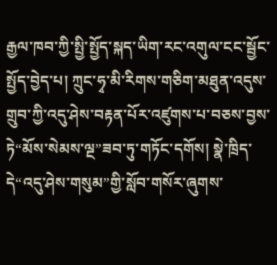རྒྱལ་ཁབ་ཀྱི་སྤྱི་སྤྱོད་སྐད་ཡིག་རང་འགུལ་ངང་སྦྱོང་སྤྱོད་བྱེད་པ། ཀྲུང་ཧྭ་མི་རིགས་གཅིག་མཐུན་འདུས་གྲུབ་ཀྱི་འདུ་ཤེས་བརྟན་པོར་འཛུགས་པ་བཅས་བྱས་ཏེ“མོས་སེམས་ལྔ”ཟབ་ཏུ་གཏོང་དགོས། སྣེ་ཁྲིད་དེ“འདུ་ཤེས་གསུམ”གྱི་སློབ་གསོར་ཞུགས་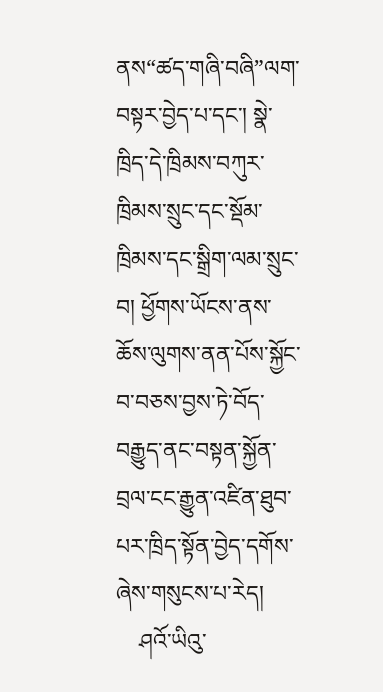ནས“ཚད་གཞི་བཞི”ལག་བསྟར་བྱེད་པ་དང་། སྣེ་ཁྲིད་དེ་ཁྲིམས་བཀུར་ཁྲིམས་སྲུང་དང་སྡོམ་ཁྲིམས་དང་སྒྲིག་ལམ་སྲུང་བ། ཕྱོགས་ཡོངས་ནས་ཆོས་ལུགས་ནན་པོས་སྐྱོང་བ་བཅས་བྱས་ཏེ་བོད་བརྒྱུད་ནང་བསྟན་སྐྱོན་བྲལ་ངང་རྒྱུན་འཛིན་ཐུབ་པར་ཁྲིད་སྟོན་བྱེད་དགོས་ཞེས་གསུངས་པ་རེད།
    ཤའོ་ཡིའུ་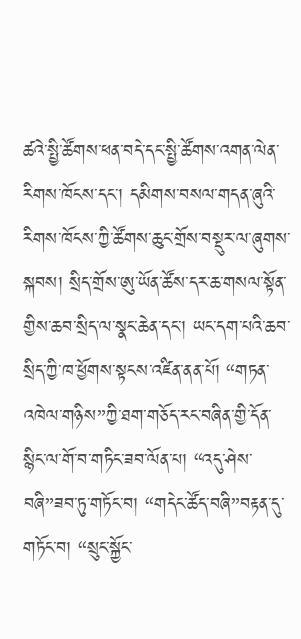ཚའེ་སྤྱི་ཚོགས་ཕན་བདེ་དང་སྤྱི་ཚོགས་འགན་ལེན་རིགས་ཁོངས་དང་། དམིགས་བསལ་གདན་ཞུའི་རིགས་ཁོངས་ཀྱི་ཚོགས་ཆུང་གྲོས་བསྡུར་ལ་ཞུགས་སྐབས། སྲིད་གྲོས་ཨུ་ཡོན་ཚོས་དར་ཆ་གསལ་སྟོན་གྱིས་ཆབ་སྲིད་ལ་སྣང་ཆེན་དང་། ཡང་དག་པའི་ཆབ་སྲིད་ཀྱི་ཁ་ཕྱོགས་སྟངས་འཛིན་ནན་པོ། “གཏན་འཁེལ་གཉིས”ཀྱི་ཐག་གཅོད་རང་བཞིན་གྱི་དོན་སྙིང་ལ་གོ་བ་གཏིང་ཟབ་ལོན་པ། “འདུ་ཤེས་བཞི”ཟབ་ཏུ་གཏོང་བ། “གདེང་ཚོད་བཞི”བརྟན་དུ་གཏོང་བ། “སྲུང་སྐྱོང་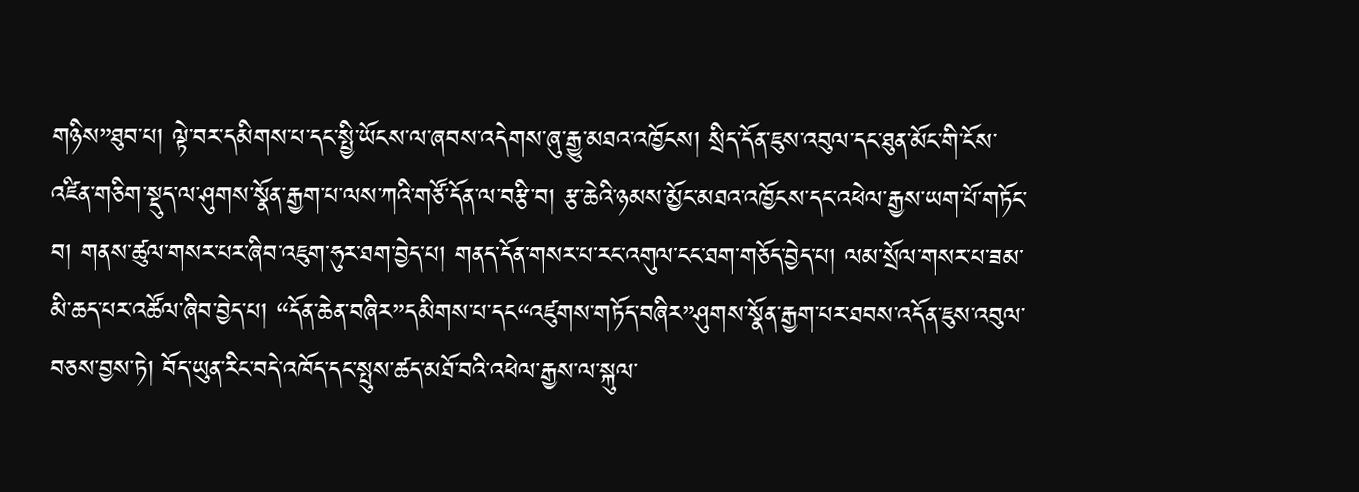གཉིས”ཐུབ་པ། ལྟེ་བར་དམིགས་པ་དང་སྤྱི་ཡོངས་ལ་ཞབས་འདེགས་ཞུ་རྒྱུ་མཐའ་འཁྱོངས། སྲིད་དོན་ཇུས་འབུལ་དང་ཐུན་མོང་གི་ངོས་འཛིན་གཅིག་སྡུད་ལ་ཤུགས་སྣོན་རྒྱག་པ་ལས་ཀའི་གཙོ་དོན་ལ་བརྩི་བ། རྩ་ཆེའི་ཉམས་མྱོང་མཐའ་འཁྱོངས་དང་འཕེལ་རྒྱས་ཡག་པོ་གཏོང་བ། གནས་ཚུལ་གསར་པར་ཞིབ་འཇུག་ཧུར་ཐག་བྱེད་པ། གནད་དོན་གསར་པ་རང་འགུལ་ངང་ཐག་གཅོད་བྱེད་པ། ལམ་སྲོལ་གསར་པ་ཟམ་མི་ཆད་པར་འཚོལ་ཞིབ་བྱེད་པ། “དོན་ཆེན་བཞིར”དམིགས་པ་དང“འཛུགས་གཏོད་བཞིར”ཤུགས་སྣོན་རྒྱག་པར་ཐབས་འདོན་ཇུས་འབུལ་བཅས་བྱས་ཏེ། བོད་ཡུན་རིང་བདེ་འཁོད་དང་སྤུས་ཚད་མཐོ་བའི་འཕེལ་རྒྱས་ལ་སྐུལ་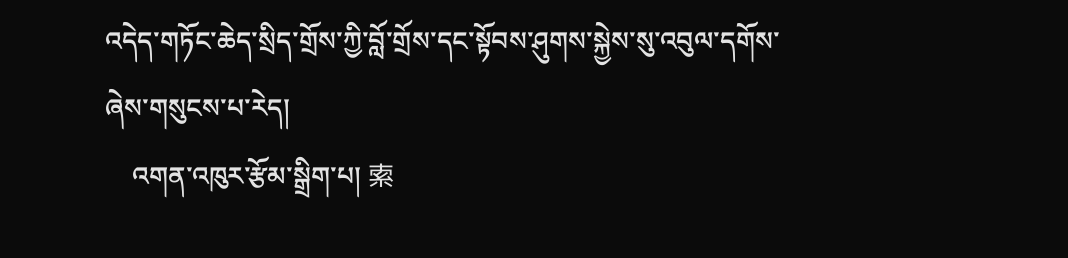འདེད་གཏོང་ཆེད་སྲིད་གྲོས་ཀྱི་བློ་གྲོས་དང་སྟོབས་ཤུགས་སྐྱེས་སུ་འབུལ་དགོས་ཞེས་གསུངས་པ་རེད།
    འགན་འཁུར་རྩོམ་སྒྲིག་པ། 索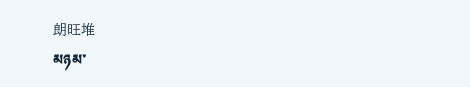朗旺堆
མཉམ་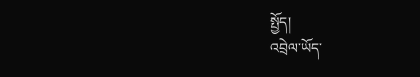སྤྱོད།
འབྲེལ་ཡོད་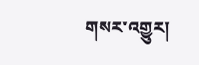གསར་འགྱུར།